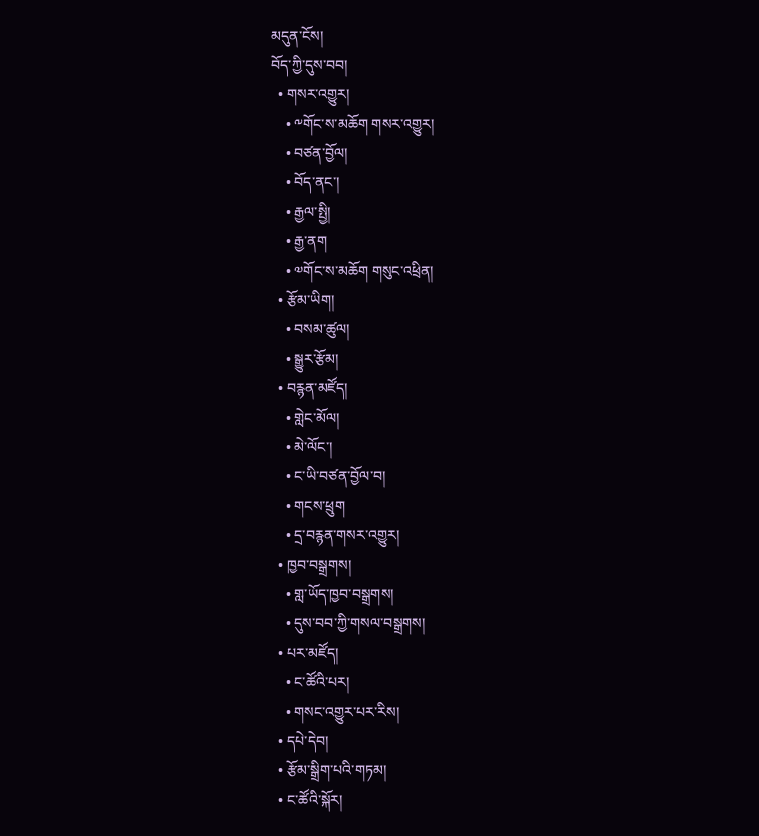མདུན་ངོས།
བོད་ཀྱི་དུས་བབ།
  • གསར་འགྱུར།
    • ༸གོང་ས་མཆོག གསར་འགྱུར།
    • བཙན་བྱོལ།
    • བོད་ནང་།
    • རྒྱལ་སྤྱི།
    • རྒྱ་ནག
    • ༧གོང་ས་མཆོག གསུང་འཕྲིན།
  • རྩོམ་ཡིག།
    • བསམ་ཚུལ།
    • སྒྱུར་རྩོམ།
  • བརྙན་མཛོད།
    • གླེང་མོལ།
    • མེ་ལོང་།
    • ང་ཡི་བཙན་བྱོལ་བ།
    • གངས་ཕྲུག
    • དྲ་བརྙན་གསར་འགྱུར།
  • ཁྱབ་བསྒྲགས།
    • གླ་ཡོད་ཁྱབ་བསྒྲགས།
    • དུས་བབ་ཀྱི་གསལ་བསྒྲགས།
  • པར་མཛོད།
    • ང་ཚོའི་པར།
    • གསང་འགྱུར་པར་རིས།
  • དཔེ་དེབ།
  • རྩོམ་སྒྲིག་པའི་གཏམ།
  • ང་ཚོའི་སྐོར།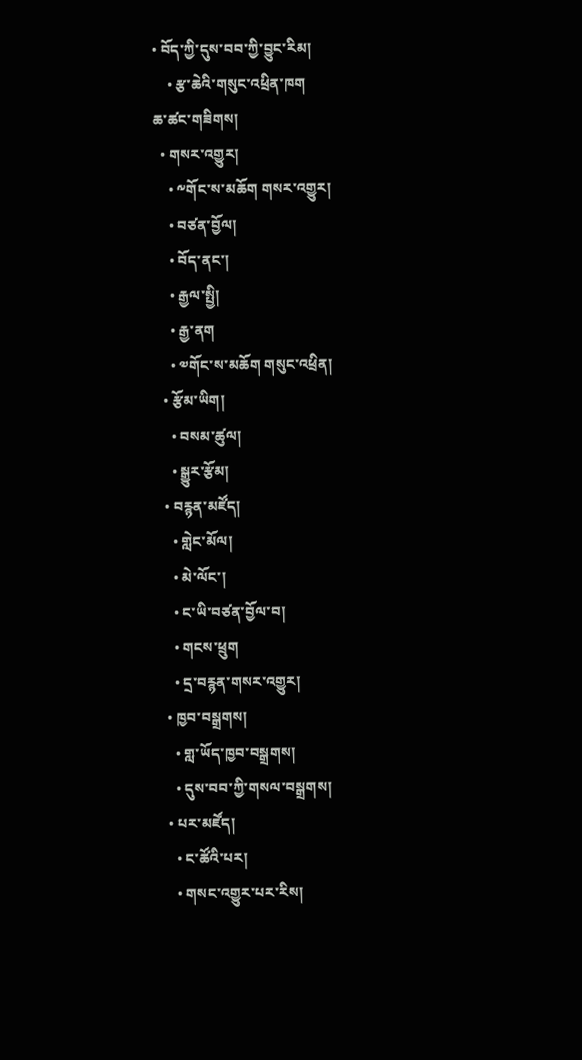• བོད་ཀྱི་དུས་བབ་ཀྱི་བྱུང་རིམ།
    • རྩ་ཆེའི་གསུང་འཕྲིན་ཁག
ཆ་ཚང་གཟིགས།
  • གསར་འགྱུར།
    • ༸གོང་ས་མཆོག གསར་འགྱུར།
    • བཙན་བྱོལ།
    • བོད་ནང་།
    • རྒྱལ་སྤྱི།
    • རྒྱ་ནག
    • ༧གོང་ས་མཆོག གསུང་འཕྲིན།
  • རྩོམ་ཡིག།
    • བསམ་ཚུལ།
    • སྒྱུར་རྩོམ།
  • བརྙན་མཛོད།
    • གླེང་མོལ།
    • མེ་ལོང་།
    • ང་ཡི་བཙན་བྱོལ་བ།
    • གངས་ཕྲུག
    • དྲ་བརྙན་གསར་འགྱུར།
  • ཁྱབ་བསྒྲགས།
    • གླ་ཡོད་ཁྱབ་བསྒྲགས།
    • དུས་བབ་ཀྱི་གསལ་བསྒྲགས།
  • པར་མཛོད།
    • ང་ཚོའི་པར།
    • གསང་འགྱུར་པར་རིས།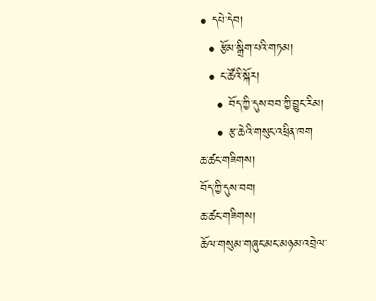• དཔེ་དེབ།
  • རྩོམ་སྒྲིག་པའི་གཏམ།
  • ང་ཚོའི་སྐོར།
    • བོད་ཀྱི་དུས་བབ་ཀྱི་བྱུང་རིམ།
    • རྩ་ཆེའི་གསུང་འཕྲིན་ཁག
ཆ་ཚང་གཟིགས།
བོད་ཀྱི་དུས་བབ།
ཆ་ཚང་གཟིགས།
ཆོལ་གསུམ་གཞུང་མང་མཉམ་འབྲེལ་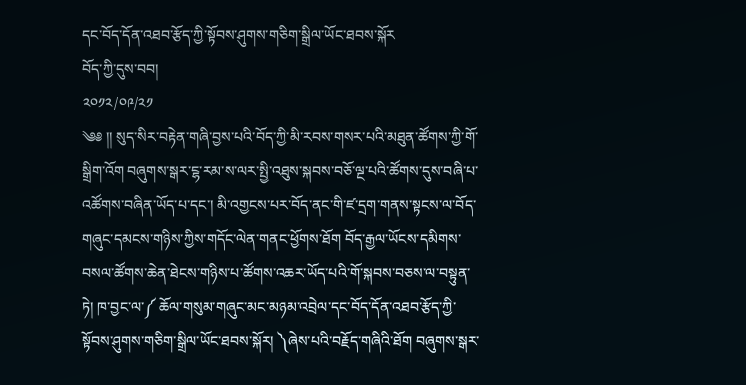དང་བོད་དོན་འཐབ་རྩོད་ཀྱི་སྟོབས་ཤུགས་གཅིག་སྒྲིལ་ཡོང་ཐབས་སྐོར
བོད་ཀྱི་དུས་བབ།
༢༠༡༢/༠༩/༢༡
༄༅ །། སུད་སིར་བརྟེན་གཞི་བྱས་པའི་བོད་ཀྱི་མི་རབས་གསར་པའི་མཐུན་ཚོགས་ཀྱི་གོ་སྒྲིག་འོག བཞུགས་སྒར་ངྷ་རམ་ས་ལར་སྤྱི་འཐུས་སྐབས་བཅོ་ལྔ་པའི་ཚོགས་དུས་བཞི་པ་འཚོགས་བཞིན་ཡོད་པ་དང་། མི་འགྱངས་པར་བོད་ནང་གི་ཛ་དྲག་གནས་སྟངས་ལ་བོད་གཞུང་དམངས་གཉིས་ཀྱིས་གདོང་ལེན་གནང་ཕྱོགས་ཐོག བོད་རྒྱལ་ཡོངས་དམིགས་བསལ་ཚོགས་ཆེན་ཐེངས་གཉིས་པ་ཚོགས་འཆར་ཡོད་པའི་གོ་སྐབས་བཅས་ལ་བསྟུན་ཏེ། ཁ་བྱང་ལ་༼ ཆོལ་གསུམ་གཞུང་མང་མཉམ་འབྲེལ་དང་བོད་དོན་འཐབ་རྩོད་ཀྱི་སྟོབས་ཤུགས་གཅིག་སྒྲིལ་ཡོང་ཐབས་སྐོར། ༽ཞེས་པའི་བརྗོད་གཞིའི་ཐོག བཞུགས་སྒར་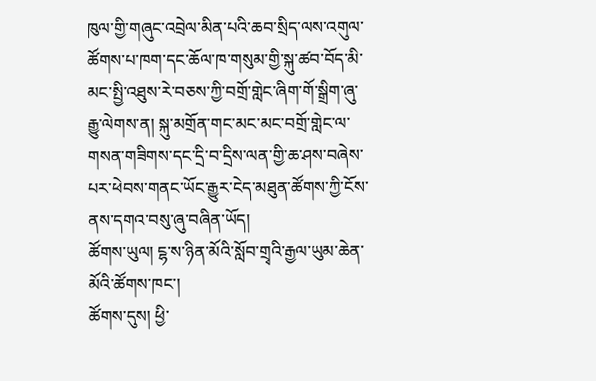ཁུལ་གྱི་གཞུང་འབྲེལ་མིན་པའི་ཆབ་སྲིད་ལས་འགུལ་ཚོགས་པ་ཁག་དང་ཆོལ་ཁ་གསུམ་གྱི་སྐུ་ཚབ་བོད་མི་མང་སྤྱི་འཐུས་རེ་བཅས་ཀྱི་བགྲོ་གླེང་ཞིག་གོ་སྒྲིག་ཞུ་རྒྱུ་ལེགས་ན། སྐུ་མགྲོན་གང་མང་མང་བགྲོ་གླེང་ལ་གསན་གཟིགས་དང་དྲི་བ་དྲིས་ལན་གྱི་ཆ་ཤས་བཞེས་པར་ཕེབས་གནང་ཡོང་རྒྱུར་ངེད་མཐུན་ཚོགས་ཀྱི་ངོས་ནས་དགའ་བསུ་ཞུ་བཞིན་ཡོད།
ཚོགས་ཡུལ། ངྷ་ས་ཉིན་མོའི་སློབ་གྲྭའི་རྒྱལ་ཡུམ་ཆེན་མོའི་ཚོགས་ཁང་།
ཚོགས་དུས། ཕྱི་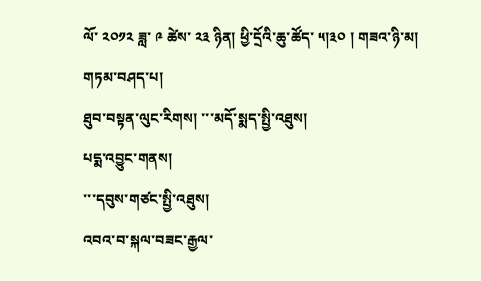ལོ་ ༢༠༡༢ ཟླ་ ༩ ཚེས་ ༢༣ ཉིན། ཕྱི་དྲོའི་ཆུ་ཚོད་ ༥།༣༠ ། གཟའ་ཉི་མ།
གཏམ་བཤད་པ།
ཐུབ་བསྟན་ལུང་རིགས། ་་་མདོ་སྨད་སྤྱི་འཐུས།
པདྨ་འབྱུང་གནས།
་་་དབུས་གཙང་སྤྱི་འཐུས།
འབའ་བ་སྐལ་བཟང་རྒྱལ་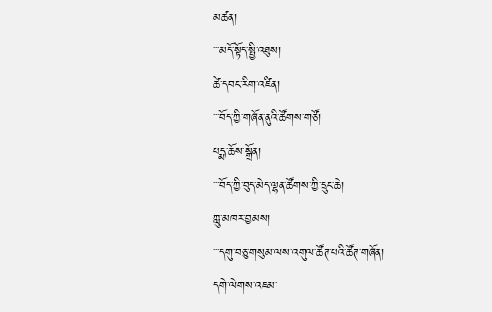མཚན།
་་་མདོ་སྟོད་སྤྱི་འཐུས།
ཚེ་དབང་རིག་འཛིན།
་་་བོད་ཀྱི་གཞོན་ནུའི་ཚོགས་གཙོ།
པདྨ་ཆོས་སྒྲོན།
་་་བོད་ཀྱི་བུད་མེད་ལྷན་ཚོགས་ཀྱི་དྲུང་ཆེ།
ཀླུ་མཁར་བྱམས།
་་་དགུ་བཅུ་གསུམ་ལས་འགུལ་ཚོཊ་པའི་ཚོཊ་གཞོན།
དགེ་ལེགས་འཇམ་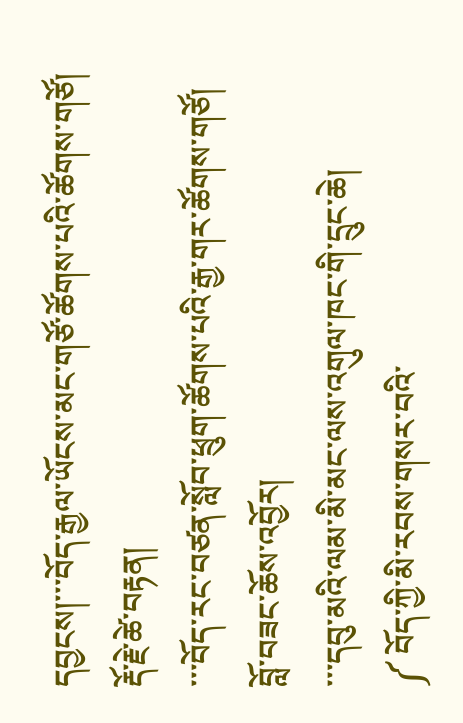དབྱངས།་་་བོད་རྒྱལ་ཡོངས་མང་གཙོ་ཚོགས་པའི་ཚོགས་གཙོ།
རྡོ་རྗེ་ཚེ་བརྟན།
་་་བོད་རང་བཙན་སློབ་ཕྲུག་ཚོགས་པའི་རྒྱ་གར་ཚོགས་གཙོ།
བློ་བཟང་ཆོས་འབྱོར།
་་་དབུ་མའི་ལམ་མི་མང་ལས་འགུལ་ཁང་གི་དྲུང་ཆེ།
༼ བོད་ཀྱི་མི་རབས་གསར་བའི་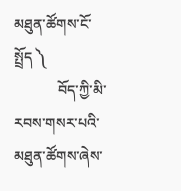མཐུན་ཚོགས་ངོ་སྤྲོད ༽
            བོད་ཀྱི་མི་རབས་གསར་པའི་མཐུན་ཚོགས་ཞེས་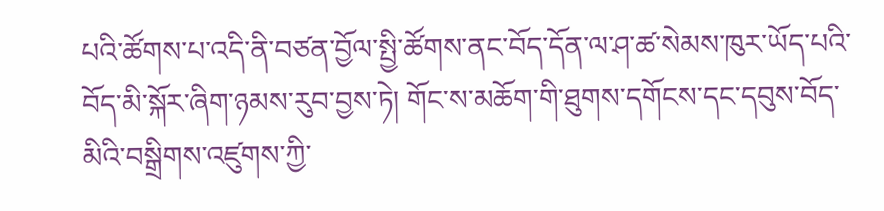པའི་ཚོགས་པ་འདི་ནི་བཙན་བྱོལ་སྤྱི་ཚོགས་ནང་བོད་དོན་ལ་ཤ་ཚ་སེམས་ཁུར་ཡོད་པའི་བོད་མི་སྐོར་ཞིག་ཉམས་རུབ་བྱས་ཏེ། གོང་ས་མཆོག་གི་ཐུགས་དགོངས་དང་དབུས་བོད་མིའི་བསྒྲིགས་འཛུགས་ཀྱི་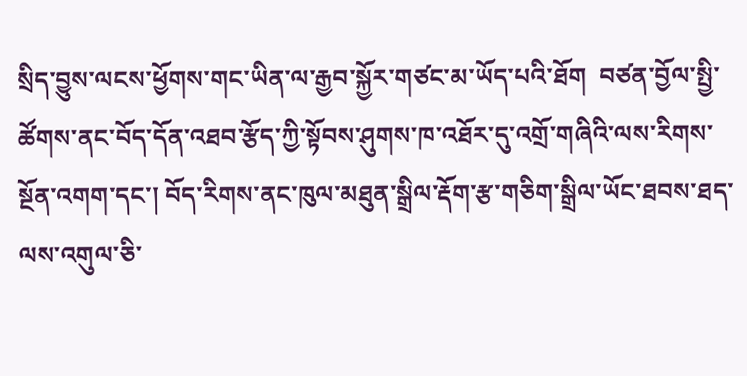སྲིད་བྱུས་ལངས་ཕྱོགས་གང་ཡིན་ལ་རྒྱབ་སྐྱོར་གཙང་མ་ཡོད་པའི་ཐོག  བཙན་བྱོལ་སྤྱི་ཚོགས་ནང་བོད་དོན་འཐབ་རྩོད་ཀྱི་སྟོབས་ཤུགས་ཁ་འཐོར་དུ་འགྲོ་གཞིའི་ལས་རིགས་སྔོན་འགག་དང་། བོད་རིགས་ནང་ཁུལ་མཐུན་སྒྲིལ་རྡོག་རྩ་གཅིག་སྒྲིལ་ཡོང་ཐབས་ཐད་ལས་འགུལ་ཅི་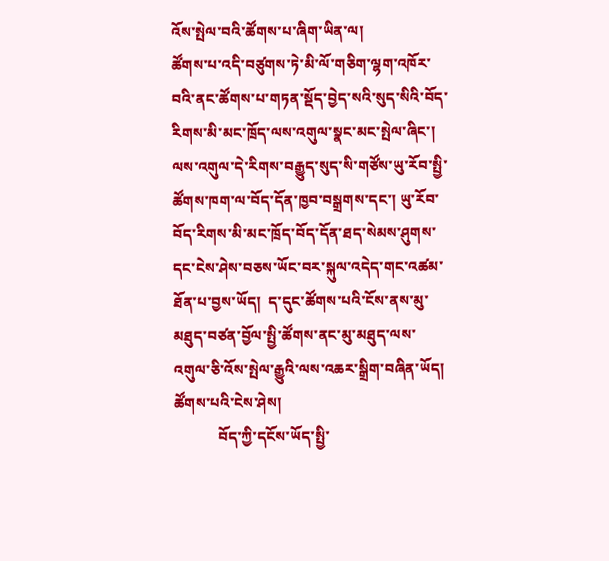འོས་སྤེལ་བའི་ཚོགས་པ་ཞིག་ཡིན་ལ།
ཚོགས་པ་འདི་བཙུགས་ཏེ་མི་ལོ་གཅིག་ལྷག་འཁོར་བའི་ནང་ཚོགས་པ་གཏན་སྡོད་བྱེད་སའི་སུད་སིའི་བོད་རིགས་མི་མང་ཁྲོད་ལས་འགུལ་སྣང་མང་སྤེལ་ཞིང་། ལས་འགུལ་དེ་རིགས་བརྒྱུད་སུད་སི་གཙོས་ཡུ་རོབ་སྤྱི་ཚོགས་ཁག་ལ་བོད་དོན་ཁྱབ་བསྒྲགས་དང་། ཡུ་རོབ་བོད་རིགས་མི་མང་ཁྲོད་བོད་དོན་ཐད་སེམས་ཤུགས་དང་ངེས་ཤེས་བཅས་ཡོང་བར་སྐུལ་འདེད་གང་འཚམ་ཐོན་པ་བྱས་ཡོད།  ད་དུང་ཚོགས་པའི་ངོས་ནས་མུ་མཐུད་བཙན་བྱོལ་སྤྱི་ཚོགས་ནང་མུ་མཐུད་ལས་འགུལ་ཅི་འོས་སྤེལ་རྒྱུའི་ལས་འཆར་སྒྲིག་བཞིན་ཡོད།
ཚོགས་པའི་ངེས་ཤེས།
            བོད་ཀྱི་དངོས་ཡོད་སྤྱི་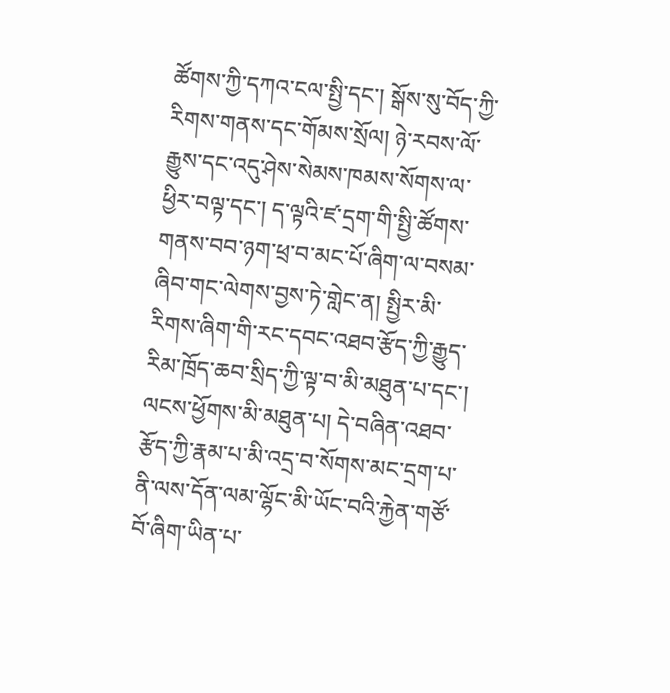ཚོགས་ཀྱི་དཀའ་ངལ་སྤྱི་དང་། སྒོས་སུ་བོད་ཀྱི་རིགས་གནས་དང་གོམས་སྲོལ། ཉེ་རབས་ལོ་རྒྱུས་དང་འདུ་ཤེས་སེམས་ཁམས་སོགས་ལ་ཕྱིར་བལྟ་དང་། ད་ལྟའི་ཛ་དྲག་གི་སྤྱི་ཚོགས་གནས་བབ་ཉག་ཕྲ་བ་མང་པོ་ཞིག་ལ་བསམ་ཞིབ་གང་ལེགས་བྱས་ཏེ་གླེང་ན། སྤྱིར་མི་རིགས་ཞིག་གི་རང་དབང་འཐབ་རྩོད་ཀྱི་རྒྱུད་རིམ་ཁྲོད་ཆབ་སྲིད་ཀྱི་ལྟ་བ་མི་མཐུན་པ་དང་། ལངས་ཕྱོགས་མི་མཐུན་པ། དེ་བཞིན་འཐབ་རྩོད་ཀྱི་རྣམ་པ་མི་འདྲ་བ་སོགས་མང་དྲག་པ་ནི་ལས་དོན་ལམ་ལྷོང་མི་ཡོང་བའི་རྐྱེན་གཙོ་བོ་ཞིག་ཡིན་པ་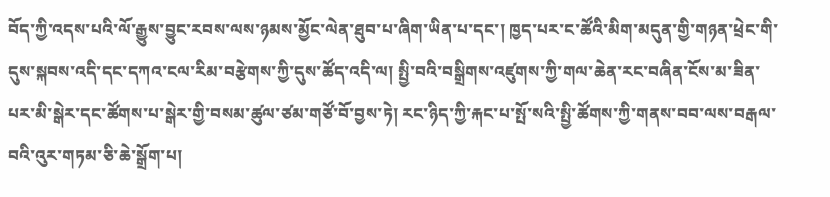བོད་ཀྱི་འདས་པའི་ལོ་རྒྱུས་བྱུང་རབས་ལས་ཉམས་མྱོང་ལེན་ཐུབ་པ་ཞིག་ཡིན་པ་དང་། ཁྱད་པར་ང་ཚོའི་མིག་མདུན་གྱི་གཉན་ཕྲེང་གི་དུས་སྐབས་འདི་དང་དཀའ་ངལ་རིམ་བརྩེགས་ཀྱི་དུས་ཚོད་འདི་ལ། སྤྱི་བའི་བསྒྲིགས་འཛུགས་ཀྱི་གལ་ཆེན་རང་བཞིན་ངོས་མ་ཟིན་པར་མི་སྒེར་དང་ཚོགས་པ་སྒེར་གྱི་བསམ་ཚུལ་ཙམ་གཙོ་བོ་བྱས་ཏེ། རང་ཉིད་ཀྱི་རྐང་པ་སྤོ་སའི་སྤྱི་ཚོགས་ཀྱི་གནས་བབ་ལས་བརྒལ་བའི་འུར་གཏམ་ཅི་ཆེ་སྒྲོག་པ།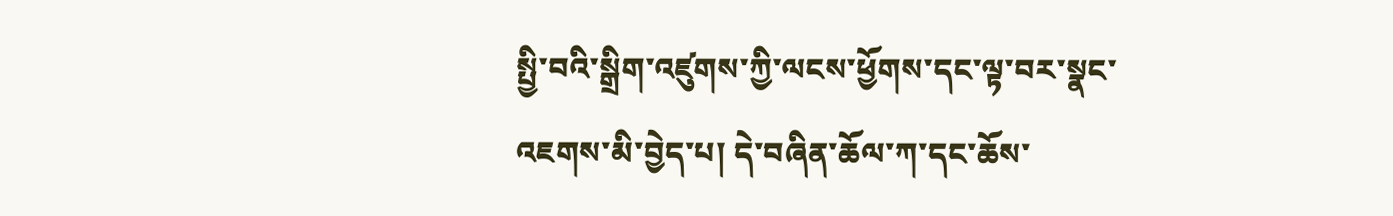སྤྱི་བའི་སྒྲིག་འཛུགས་ཀྱི་ལངས་ཕྱོགས་དང་ལྟ་བར་སྣང་འཇགས་མི་བྱེད་པ། དེ་བཞིན་ཆོལ་ཀ་དང་ཆོས་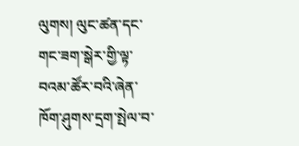ལུགས། ལུང་ཚན་དང་གང་ཟག་སྒེར་གྱི་ལྟ་བའམ་ཚོར་བའི་ཞེན་ཁོག་ཤུགས་དྲག་སྤེལ་བ་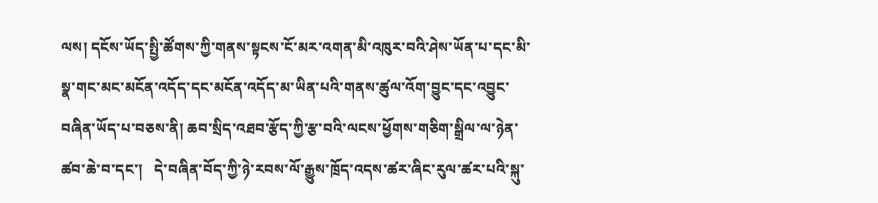ལས། དངོས་ཡོད་སྤྱི་ཚོགས་ཀྱི་གནས་སྟངས་ངོ་མར་འགན་མི་འཁུར་བའི་ཤེས་ཡོན་པ་དང་མི་སྣ་གང་མང་མངོན་འདོད་དང་མངོན་འདོད་མ་ཡིན་པའི་གནས་ཚུལ་འོག་བྱུང་དང་འབྱུང་བཞིན་ཡོད་པ་བཅས་ནི། ཆབ་སྲིད་འཐབ་རྩོད་ཀྱི་རྩ་བའི་ལངས་ཕྱོགས་གཅིག་སྒྲིལ་ལ་ཉེན་ཚབ་ཆེ་བ་དང་།   དེ་བཞིན་བོད་ཀྱི་ཉེ་རབས་ལོ་རྒྱུས་ཁྲོད་འདས་ཚར་ཞིང་རུལ་ཚར་པའི་སྐུ་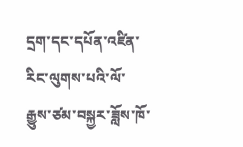དྲག་དང་དཔོན་འཛིན་རིང་ལུགས་པའི་ལོ་རྒྱུས་ཙམ་བསྐྱར་ཟློས་ཁོ་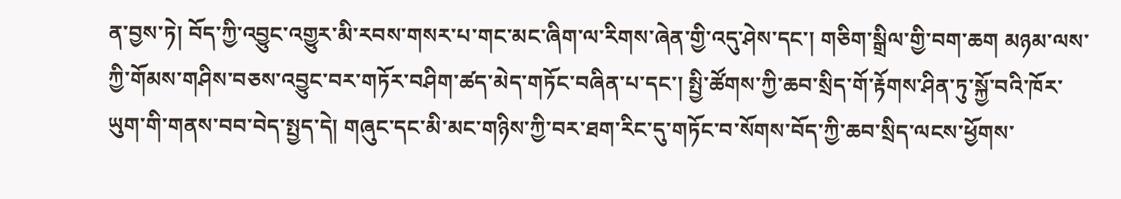ན་བྱས་ཏེ། བོད་ཀྱི་འབྱུང་འགྱུར་མི་རབས་གསར་པ་གང་མང་ཞིག་ལ་རིགས་ཞེན་གྱི་འདུ་ཤེས་དང་། གཅིག་སྒྲིལ་གྱི་བག་ཆག མཉམ་ལས་ཀྱི་གོམས་གཤིས་བཅས་འབྱུང་བར་གཏོར་བཤིག་ཚད་མེད་གཏོང་བཞིན་པ་དང་། སྤྱི་ཚོགས་ཀྱི་ཆབ་སྲིད་གོ་རྟོགས་ཤིན་ཏུ་སྐྱོ་བའི་ཁོར་ཡུག་གི་གནས་བབ་བེད་སྤྱད་དེ། གཞུང་དང་མི་མང་གཉིས་ཀྱི་བར་ཐག་རིང་དུ་གཏོང་བ་སོགས་བོད་ཀྱི་ཆབ་སྲིད་ལངས་ཕྱོགས་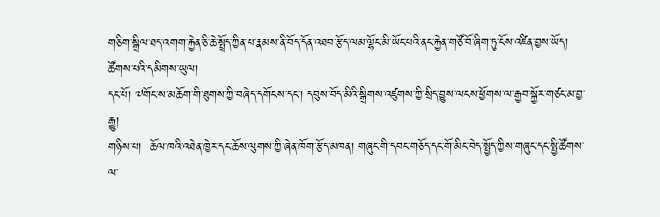གཅིག་སྒྲིལ་ཐད་འགག་རྐྱེན་ཅི་ཆེ་སྤྲོད་ཀྱིན་པ་རྣམས་ནི་བོད་དོན་འཐབ་རྩོད་ལམ་ལྷོང་མི་ཡོང་པའི་ནང་རྐྱེན་གཙོ་བོ་ཞིག་ཏུ་ངོས་འཛིན་བྱས་ཡོད།
ཚོགས་པའི་དམིགས་ཡུལ།
དང་པོ། ༧གོང་ས་མཆོག་གི་ཐུགས་ཀྱི་བཞེད་དགོངས་དང་། དབུས་བོད་མིའི་སྒྲིགས་འཛུགས་ཀྱི་སྲིད་བྱུས་ལངས་ཕྱོགས་ལ་རྒྱབ་སྐྱོར་གཙང་མ་བྱ་རྒྱུ།
གཉིས་པ།  ཆོལ་ཁའི་འཐེན་ཁྱེར་དང་ཆོས་ལུགས་ཀྱི་ཞེན་ཁོག་རྩོད་མཁན། གཞུང་གི་དབང་གཅོད་དང་གོ་མིང་བེད་སྤྱོད་ཀྱིས་གཞུང་དང་སྤྱི་ཚོགས་ལ་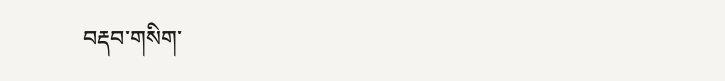བརྡབ་གསིག་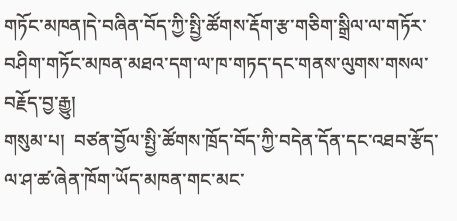གཏོང་མཁན།དེ་བཞིན་བོད་ཀྱི་སྤྱི་ཚོགས་རྡོག་རྩ་གཅིག་སྒྲིལ་ལ་གཏོར་བཤིག་གཏོང་མཁན་མཐའ་དག་ལ་ཁ་གཏད་དང་གནས་ལུགས་གསལ་བརྗོད་བྱ་རྒྱུ།
གསུམ་པ།  བཙན་བྱོལ་སྤྱི་ཚོགས་ཁྲོད་བོད་ཀྱི་བདེན་དོན་དང་འཐབ་རྩོད་ལ་ཤ་ཚ་ཞེན་ཁོག་ཡོད་མཁན་གང་མང་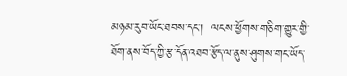མཉམ་རུབ་ཡོང་ཐབས་དང་།  ལངས་ཕྱོགས་གཅིག་གྱུར་གྱི་ཐོག་ནས་བོད་ཀྱི་རྩ་དོན་འཐབ་རྩོད་ལ་ནུས་ཤུགས་གང་ཡོད་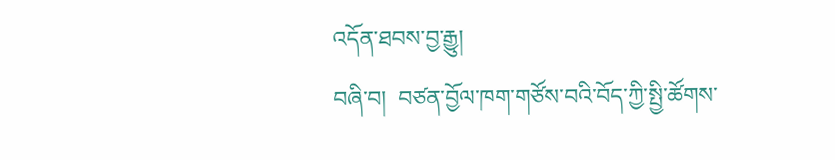འདོན་ཐབས་བྱ་རྒྱུ།
བཞི་བ།  བཙན་བྱོལ་ཁག་གཙོས་བའི་བོད་ཀྱི་སྤྱི་ཚོགས་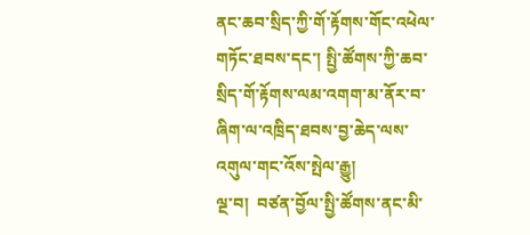ནང་ཆབ་སྲིད་ཀྱི་གོ་རྟོགས་གོང་འཕེལ་གཏོང་ཐབས་དང་། སྤྱི་ཚོགས་ཀྱི་ཆབ་སྲིད་གོ་རྟོགས་ལམ་འགག་མ་ནོར་བ་ཞིག་ལ་འཁྲིད་ཐབས་བྱ་ཆེད་ལས་འགུལ་གང་འོས་སྤེལ་རྒྱུ།
ལྔ་བ།  བཙན་བྱོལ་སྤྱི་ཚོགས་ནང་མི་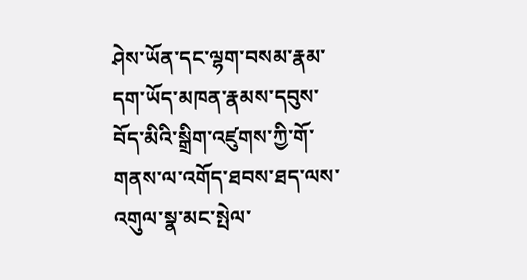ཤེས་ཡོན་དང་ལྷག་བསམ་རྣམ་དག་ཡོད་མཁན་རྣམས་དབུས་བོད་མིའི་སྒྲིག་འཛུགས་ཀྱི་གོ་གནས་ལ་འགོད་ཐབས་ཐད་ལས་འགུལ་སྣ་མང་སྤེལ་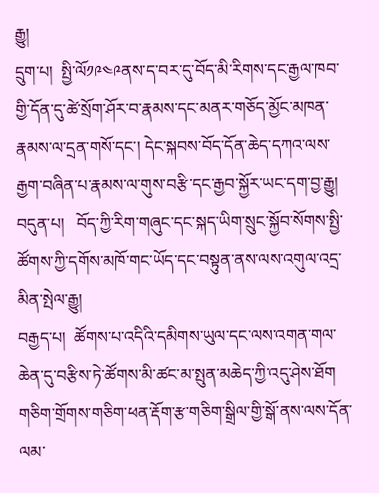རྒྱུ།
དྲུག་པ།  སྤྱི་ལོ༡༩༤༩ནས་ད་བར་དུ་བོད་མི་རིགས་དང་རྒྱལ་ཁབ་གྱི་དོན་དུ་ཚེ་སྲོག་ཤོར་བ་རྣམས་དང་མནར་གཅོད་མྱོང་མཁན་རྣམས་ལ་དྲན་གསོ་དང་། དེང་སྐབས་བོད་དོན་ཆེད་དཀའ་ལས་རྒྱག་བཞིན་པ་རྣམས་ལ་གུས་བརྩི་དང་རྒྱབ་སྐྱོར་ཡང་དག་བྱ་རྒྱུ།
བདུན་པ།   བོད་ཀྱི་རིག་གཞུང་དང་སྐད་ཡིག་སྲུང་སྐྱོབ་སོགས་སྤྱི་ཚོགས་ཀྱི་དགོས་མཁོ་གང་ཡོད་དང་བསྟུན་ནས་ལས་འགུལ་འདྲ་མིན་སྤེལ་རྒྱུ།
བརྒྱད་པ།  ཚོགས་པ་འདིའི་དམིགས་ཡུལ་དང་ལས་འགན་གལ་ཆེན་དུ་བརྩིས་ཏེ་ཚོགས་མི་ཚང་མ་སྤུན་མཆེད་ཀྱི་འདུ་ཤེས་ཐོག གཅིག་གྲོགས་གཅིག་ཕན་རྡོག་རྩ་གཅིག་སྒྲིལ་གྱི་སྒོ་ནས་ལས་དོན་ལམ་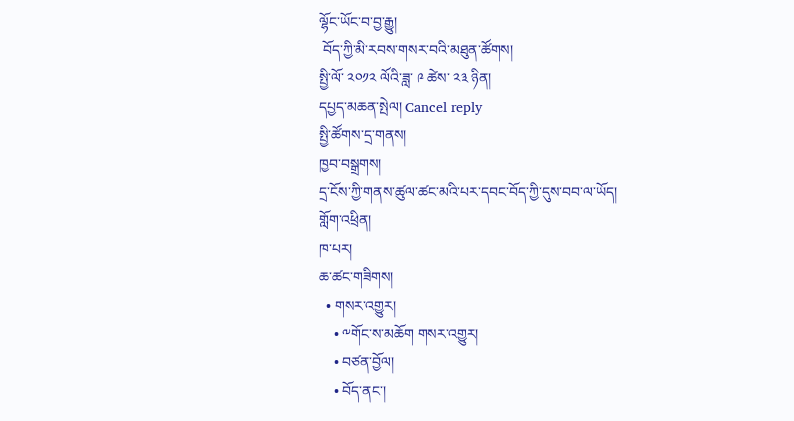ལྷོང་ཡོང་བ་བྱ་རྒྱུ།
 བོད་ཀྱི་མི་རབས་གསར་བའི་མཐུན་ཚོགས།
སྤྱི་ལོ་ ༢༠༡༢ ལོའི་ཟླ་ ༩ ཚེས་ ༢༣ ཉིན།
དཔྱད་མཆན་སྤེལ། Cancel reply
སྤྱི་ཚོགས་དྲ་གནས།
ཁྱབ་བསྒྲགས།
དྲ་ངོས་ཀྱི་གནས་ཚུལ་ཚང་མའི་པར་དབང་བོད་ཀྱི་དུས་བབ་ལ་ཡོད།
གློག་འཕྲིན།
ཁ་པར།
ཆ་ཚང་གཟིགས།
  • གསར་འགྱུར།
    • ༸གོང་ས་མཆོག གསར་འགྱུར།
    • བཙན་བྱོལ།
    • བོད་ནང་།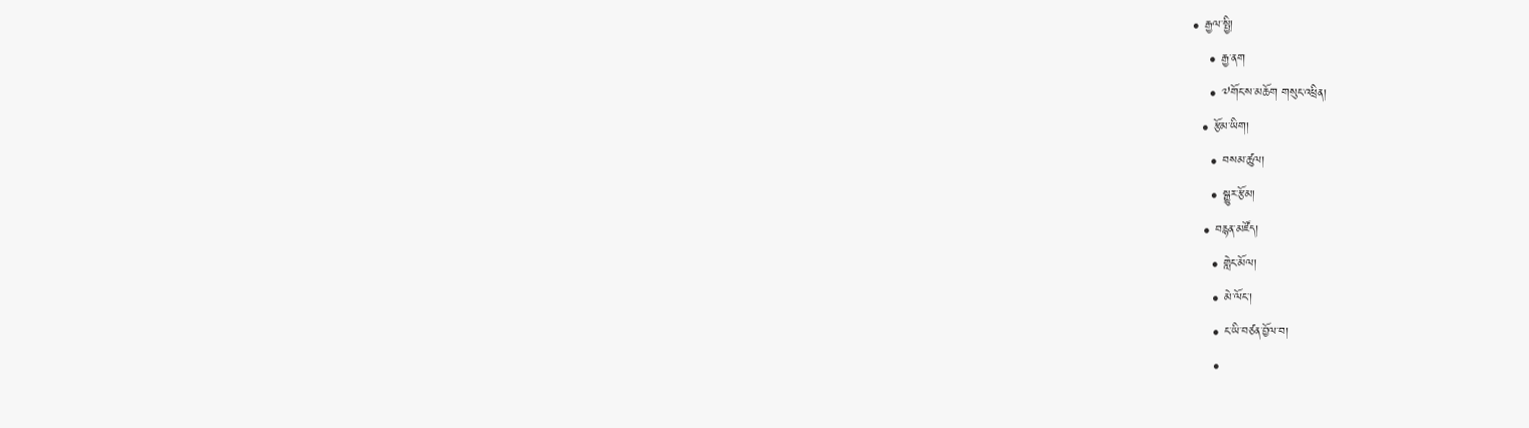• རྒྱལ་སྤྱི།
    • རྒྱ་ནག
    • ༧གོང་ས་མཆོག གསུང་འཕྲིན།
  • རྩོམ་ཡིག།
    • བསམ་ཚུལ།
    • སྒྱུར་རྩོམ།
  • བརྙན་མཛོད།
    • གླེང་མོལ།
    • མེ་ལོང་།
    • ང་ཡི་བཙན་བྱོལ་བ།
    •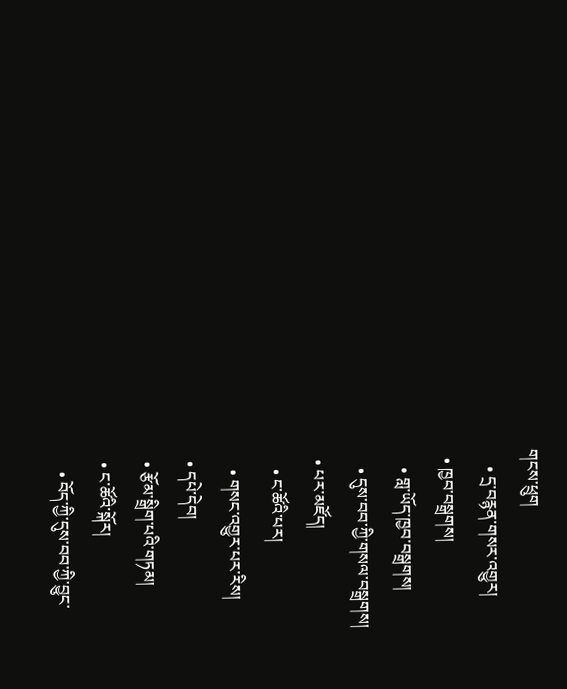གངས་ཕྲུག
    • དྲ་བརྙན་གསར་འགྱུར།
  • ཁྱབ་བསྒྲགས།
    • གླ་ཡོད་ཁྱབ་བསྒྲགས།
    • དུས་བབ་ཀྱི་གསལ་བསྒྲགས།
  • པར་མཛོད།
    • ང་ཚོའི་པར།
    • གསང་འགྱུར་པར་རིས།
  • དཔེ་དེབ།
  • རྩོམ་སྒྲིག་པའི་གཏམ།
  • ང་ཚོའི་སྐོར།
    • བོད་ཀྱི་དུས་བབ་ཀྱི་བྱུང་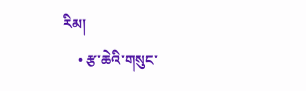རིམ།
    • རྩ་ཆེའི་གསུང་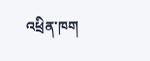འཕྲིན་ཁག